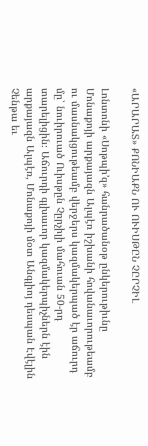«ԱՐԱՐԱՏ» ՔՈՆԻԱՔՆ ՈՒ ՈՒԻՍԹԸՆ ՉԸՐՉԻԼ

Լոնտոնի «Սոթպի՚զ» հանրածանօթ ընկերութիւնը Մոնաքոյի արքայազն Ալպէռ իշխանի հովանաւորութեամբ ու մասնակցութեամբ վերջերս կազմակերպած էր աճուրդ մը՝ նուիրուած Ուիսթըն Չըրչիլի մահուան 50-րդ տարելիցին։ Աճուրդի գլխաւոր կազմակերպիչներն էին արքայազն Ալպէռ, Մոնաքոյի մօտ Անգլիոյ դեսպան Էվէլին Չենթա եւ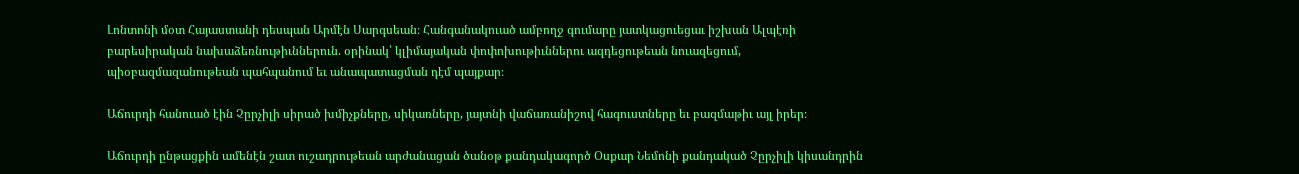Լոնտոնի մօտ Հայաստանի դեսպան Արմէն Սարգսեան։ Հանգանակուած ամբողջ գումարը յատկացուեցաւ իշխան Ալպէռի բարեսիրական նախաձեռնութիւններուն. օրինակ՝ կլիմայական փոփոխութիւններու ազդեցութեան նուազեցում, պիօբազմազանութեան պահպանում եւ անապատացման դէմ պայքար։

Աճուրդի հանուած էին Չըրչիլի սիրած խմիչքները, սիկառները, յայտնի վաճառանիշով հագուստները եւ բազմաթիւ այլ իրեր։

Աճուրդի ընթացքին ամենէն շատ ուշադրութեան արժանացան ծանօթ քանդակագործ Օսքար Նեմոնի քանդակած Չըրչիլի կիսանդրին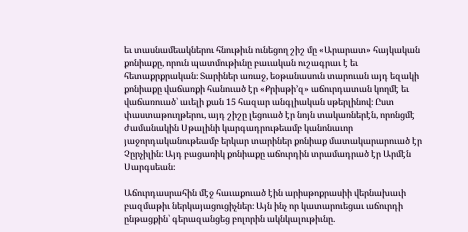եւ տասնամեակներու հնութիւն ունեցող շիշ մը «Արարատ» հայկական քոնիաքը, որուն պատմութիւնը բաւական ուշագրաւ է եւ հետաքրքրական։ Տարիներ առաջ, եօթանասուն տարուան այդ եզակի քոնիաքը վաճառքի հանուած էր «Քրիսթի՚զ» աճուրդատան կողմէ եւ վաճառուած՝ աւելի քան 15 հազար անգլիական սթերլինով։ Ըստ փաստաթուղթերու, այդ շիշը լեցուած էր նոյն տակառներէն, որոնցմէ ժամանակին Սթալինի կարգադրութեամբ կանոնաւոր յաջորդականութեամբ երկար տարիներ քոնիաք մատակարարուած էր Չըրչիլին։ Այդ բացառիկ քոնիաքը աճուրդին տրամադրած էր Արմէն Սարգսեան։

Աճուրդասրահին մէջ հաւաքուած էին արիսթոքրասիի վերնախաւի բազմաթիւ ներկայացուցիչներ։ Այն ինչ որ կատարուեցաւ աճուրդի ընթացքին՝ գերազանցեց բոլորին ակնկալութիւնը.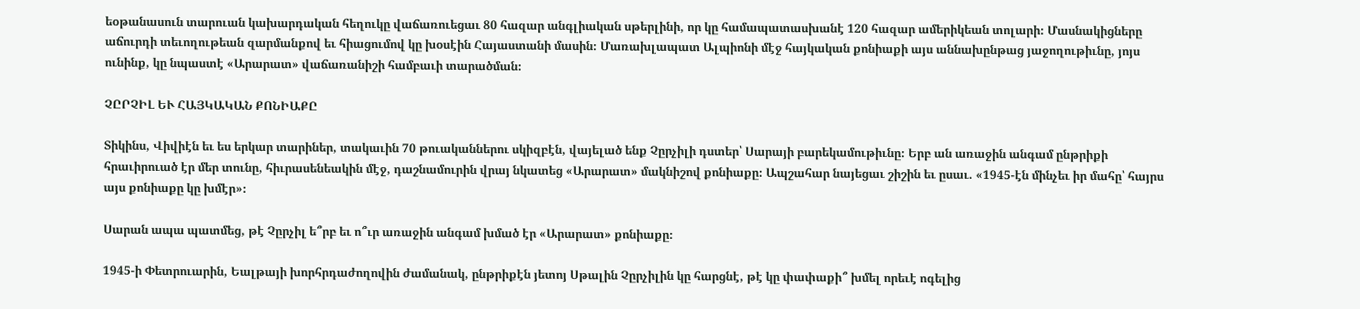եօթանասուն տարուան կախարդական հեղուկը վաճառուեցաւ 80 հազար անգլիական սթերլինի, որ կը համապատասխանէ 120 հազար ամերիկեան տոլարի։ Մասնակիցները աճուրդի տեւողութեան զարմանքով եւ հիացումով կը խօսէին Հայաստանի մասին։ Մառախլապատ Ալպիոնի մէջ հայկական քոնիաքի այս աննախընթաց յաջողութիւնը, յոյս ունինք, կը նպաստէ «Արարատ» վաճառանիշի համբաւի տարածման։

ՉԸՐՉԻԼ ԵՒ ՀԱՅԿԱԿԱՆ ՔՈՆԻԱՔԸ

Տիկինս, Վիվիէն եւ ես երկար տարիներ, տակաւին 70 թուականներու սկիզբէն, վայելած ենք Չըրչիլի դստեր՝ Սարայի բարեկամութիւնը։ Երբ ան առաջին անգամ ընթրիքի հրաւիրուած էր մեր տունը, հիւրասենեակին մէջ, դաշնամուրին վրայ նկատեց «Արարատ» մակնիշով քոնիաքը։ Ապշահար նայեցաւ շիշին եւ ըսաւ. «1945-էն մինչեւ իր մահը՝ հայրս այս քոնիաքը կը խմէր»։

Սարան ապա պատմեց, թէ Չըրչիլ ե՞րբ եւ ո՞ւր առաջին անգամ խմած էր «Արարատ» քոնիաքը։

1945-ի Փետրուարին, Եալթայի խորհրդաժողովին ժամանակ, ընթրիքէն յետոյ Սթալին Չըրչիլին կը հարցնէ, թէ կը փափաքի՞ խմել որեւէ ոգելից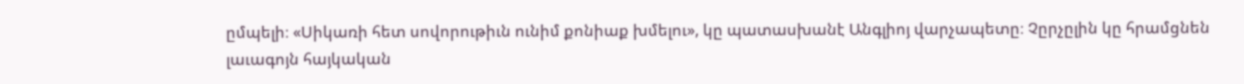ըմպելի։ «Սիկառի հետ սովորութիւն ունիմ քոնիաք խմելու», կը պատասխանէ Անգլիոյ վարչապետը։ Չըրչըլին կը հրամցնեն լաւագոյն հայկական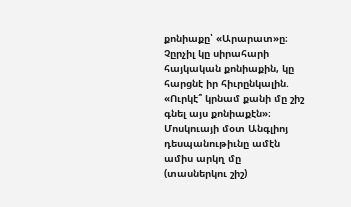քոնիաքը՝ «Արարատ»ը։ Չըրչիլ կը սիրահարի հայկական քոնիաքին, կը հարցնէ իր հիւրընկալին. «Ուրկէ՞ կրնամ քանի մը շիշ գնել այս քոնիաքէն»։ Մոսկուայի մօտ Անգլիոյ դեսպանութիւնը ամէն ամիս արկղ մը (տասներկու շիշ)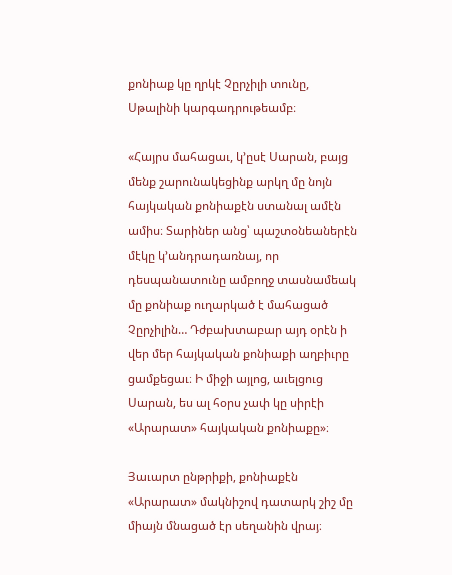քոնիաք կը ղրկէ Չըրչիլի տունը, Սթալինի կարգադրութեամբ։

«Հայրս մահացաւ, կ՚ըսէ Սարան, բայց մենք շարունակեցինք արկղ մը նոյն հայկական քոնիաքէն ստանալ ամէն ամիս։ Տարիներ անց՝ պաշտօնեաներէն մէկը կ՚անդրադառնայ, որ դեսպանատունը ամբողջ տասնամեակ մը քոնիաք ուղարկած է մահացած Չըրչիլին… Դժբախտաբար այդ օրէն ի վեր մեր հայկական քոնիաքի աղբիւրը ցամքեցաւ։ Ի միջի այլոց, աւելցուց Սարան, ես ալ հօրս չափ կը սիրէի «Արարատ» հայկական քոնիաքը»։

Յաւարտ ընթրիքի, քոնիաքէն «Արարատ» մակնիշով դատարկ շիշ մը միայն մնացած էր սեղանին վրայ։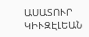ԱՍԱՏՈՒՐ ԿԻՒԶԷԼԵԱՆ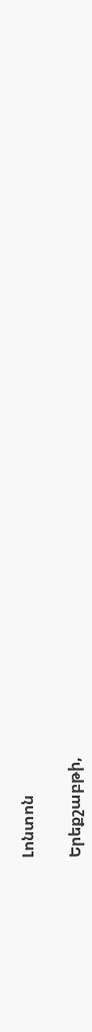Լոնտոն

Երեքշաբթի,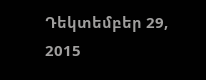Դեկտեմբեր 29, 2015